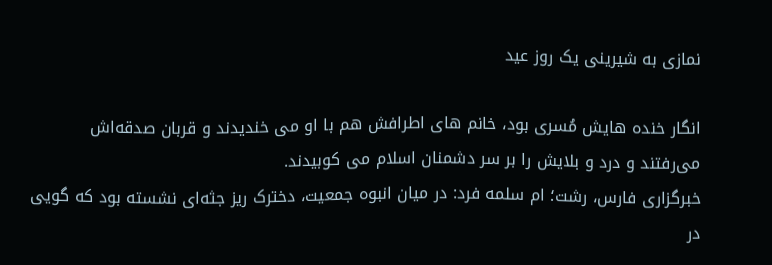نمازی به شیرینی یک روز عید

انگار خنده هایش مُسری بود، خانم های اطرافش هم با او می خندیدند و قربان صدقه‌اش می‌رفتند و درد و بلایش را بر سر دشمنان اسلام می کوبیدند.
خبرگزاری فارس، رشت؛ ام سلمه فرد: در میان انبوه جمعیت، دخترک ریز جثه‌ای نشسته بود که گویی در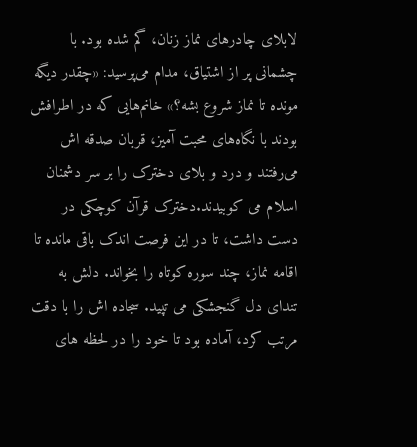لابلای چادرهای نماز زنان، گم شده بود. با چشمانی پر از اشتیاق، مدام می‌پرسید: «چقدر دیگه مونده تا نماز شروع بشه؟» خانم‌هایی که در اطرافش بودند با نگاه‌های محبت‌ آمیز، قربان صدقه‌ اش می‌رفتند و درد و بلای دخترک را بر سر دشمنان اسلام می کوبیدند.دخترک قرآن کوچکی در دست داشت، تا در این فرصت اندک باقی مانده تا اقامه نماز، چند سوره کوتاه را بخواند. دلش به تندای دل گنجشکی می تپید. سجاده اش را با دقت مرتب کرد، آماده بود تا خود را در لحظه های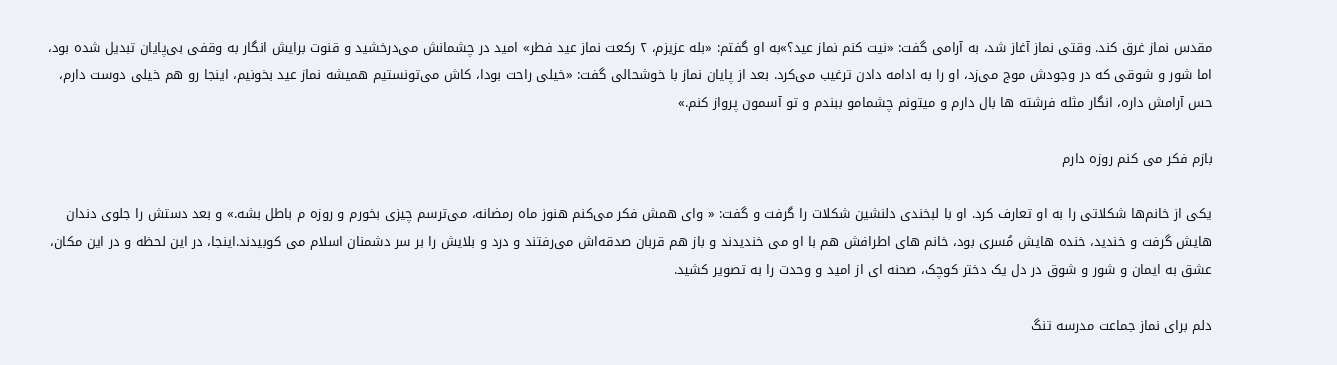مقدس نماز غرق کند. وقتی نماز آغاز شد، به آرامی گفت: «نیت کنم نماز عید؟»به او گفتم: «بله عزیزم، ۲ رکعت نماز عید فطر» امید در چشمانش می‌درخشید و قنوت برایش انگار به وقفی بی‌پایان تبدیل شده بود، اما شور و شوقی که در وجودش موج می‌زد، او را به ادامه دادن ترغیب می‌کرد. بعد از پایان نماز با خوشحالی گفت: «خیلی راحت بودا، کاش می‌تونستیم همیشه نماز عید بخونیم، اینجا رو هم خیلی دوست دارم، حس آرامش داره، انگار مثله فرشته ها بال دارم و میتونم چشمامو ببندم و تو آسمون پرواز کنم.»

بازم فکر می کنم روزه دارم

یکی از خانم‌ها شکلاتی را به او تعارف کرد. او با لبخندی دلنشین شکلات را گرفت و گفت: « وای همش فکر می‌کنم هنوز ماه رمضانه، می‌ترسم چیزی بخورم و روزه‌ م باطل بشه.» و بعد دستش را جلوی دندان هایش گرفت و خندید، خنده هایش مُسری بود، خانم های اطرافش هم با او می خندیدند و باز هم قربان صدقه‌اش می‌رفتند و درد و بلایش را بر سر دشمنان اسلام می کوبیدند.اینجا، در این لحظه و در این مکان، عشق به ایمان و شور و شوق در دل یک دختر کوچک، صحنه ای از امید و وحدت را به تصویر کشید.

دلم برای نماز جماعت مدرسه تنگ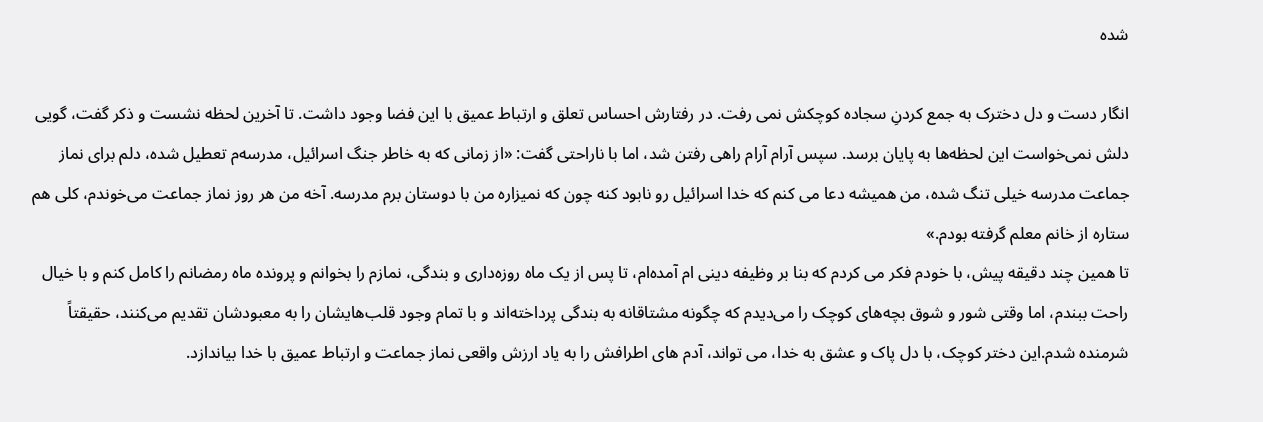شده

انگار دست و دل دخترک به جمع کردنِ سجاده کوچکش نمی رفت. در رفتارش احساس تعلق و ارتباط عمیق با این فضا وجود داشت. تا آخرین لحظه نشست و ذکر گفت، گویی دلش نمی‌خواست این لحظه‌ها به پایان برسد. سپس آرام آرام راهی رفتن شد، اما با ناراحتی گفت: «از زمانی که به خاطر جنگ اسرائیل، مدرسه‌م تعطیل شده، دلم برای نماز جماعت مدرسه خیلی تنگ شده، من همیشه دعا می کنم که خدا اسرائیل رو نابود کنه چون که نمیزاره من با دوستان برم مدرسه. آخه من هر روز نماز جماعت می‌خوندم، کلی هم ستاره از خانم معلم گرفته بودم.»
تا همین چند دقیقه پیش، با خودم فکر می کردم که بنا بر وظیفه‌ دینی ام آمده‌ام، تا پس از یک ماه روزه‌داری و بندگی، نمازم را بخوانم و پرونده ماه رمضانم را کامل کنم و با خیال راحت ببندم، اما وقتی شور و شوق بچه‌های کوچک را می‌دیدم که چگونه مشتاقانه به بندگی پرداخته‌اند و با تمام وجود قلب‌هایشان را به معبودشان تقدیم می‌کنند، حقیقتاً شرمنده شدم.این دختر کوچک، با دل پاک و عشق به خدا، می تواند، آدم های اطرافش را به یاد ارزش واقعی نماز جماعت و ارتباط عمیق با خدا بیاندازد.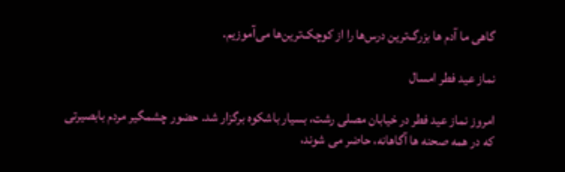گاهی ما آدم ها بزرگ‌ترین درس‌ها را از کوچک‌ترین‌ها می‌آموزیم.

نماز عید فطر امسال

امروز نماز عید فطر در خیابان مصلی رشت، بسیار باشکوه برگزار شد. حضور چشمگیر مردم بابصیرتی که در همه صحنه ها آگاهانه، حاضر می شوند،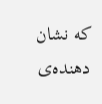که نشان دهنده‌ی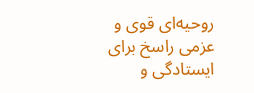روحیه‌ای قوی و عزمی راسخ برای ایستادگی و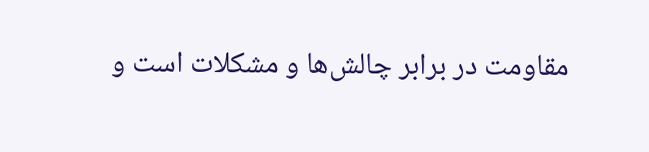مقاومت در برابر چالش‌ها و مشکلات است و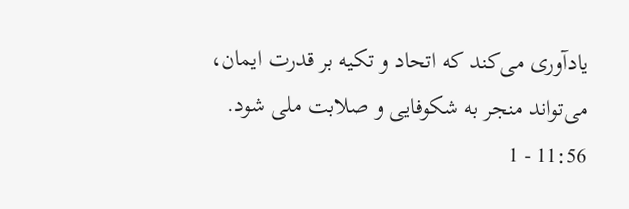یادآوری می‌کند که اتحاد و تکیه بر قدرت ایمان، می‌تواند منجر به شکوفایی و صلابت ملی شود.
11:56 - 1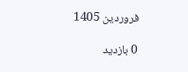فروردین 1405

0 بازدید